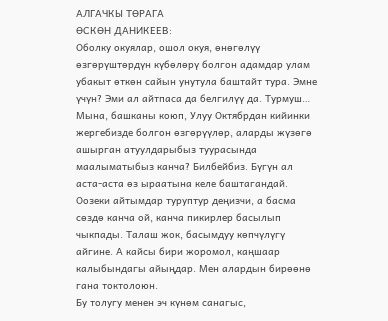АЛГАЧКЫ ТӨРАГА
ӨСКӨН ДАНИКЕЕВ:
Оболку окуялар, ошол окуя, өнөгөлүү өзгөрүштөрдүн күбөлөрү болгон адамдар улам убакыт өткөн сайын унутула баштайт тура. Эмне үчүн? Эми ал айтпаса да белгилүү да. Турмуш… Мына, башканы коюп, Улуу Октябрдан кийинки жергебизде болгон өзгөрүүлөр, аларды жүзөгө ашырган атуулдарыбыз туурасында маалыматыбыз канча? Билбейбиз. Бүгүн ал аста-аста өз ыраатына келе баштагандай.
Оозеки айтымдар туруптур деңизчи, а басма сөздө канча ой, канча пикирлер басылып чыкпады. Талаш жок, басымдуу көпчүлүгү айгине. А кайсы бири жоромол, каңшаар калыбындагы айыңдар. Мен алардын бирөөнө гана токтолоюн.
Бу толугу менен эч күнөм санагыс,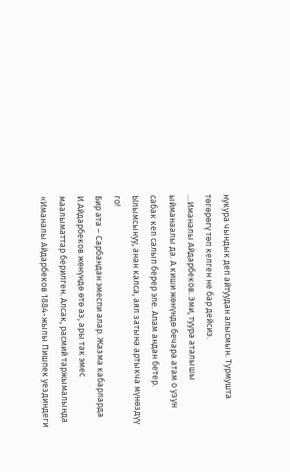нукура чындык деп айтуудан алысмын. Турмушта төгөрөгү төп келген не бар дейсиз.
…Иманалы Айдарбеков. Эми, туура аталышы ыйманаалы да. А киши жөнүндө бечара атам о узун сабак кеп салып берер эле. Апам андан бетер. Ылымсынуу, анан калса, аял затына артыкча мүнөздүү го!
Бир ата – Сарбандан эмеспи алар. Жазма кабарларда И.Айдарбеков жөнүндө өтө аз, ары так эмес маалыматтар берилген. Алсак, расмий таржымалында «Иманалы Айдарбеков 1884-жылы Пишпек уездиндеги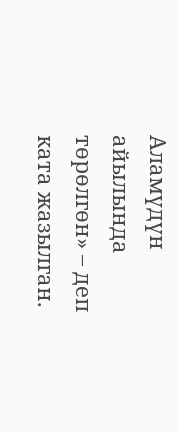Аламүдүн айылында төрөлгөн» – деп ката жазылган.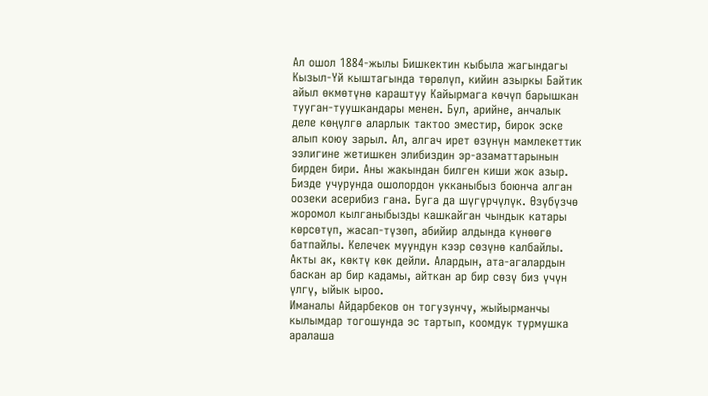Ал ошол 1884-жылы Бишкектин кыбыла жагындагы Кызыл-Үй кыштагында төрөлүп, кийин азыркы Байтик айыл өкмөтүнө караштуу Кайырмага көчүп барышкан тууган-туушкандары менен. Бул, арийне, анчалык деле көңүлгө аларлык тактоо эместир, бирок эске алып коюу зарыл. Ал, алгач ирет өзүнүн мамлекеттик ээлигине жетишкен элибиздин эр-азаматтарынын бирден бири. Аны жакындан билген киши жок азыр.
Бизде учурунда ошолордон укканыбыз боюнча алган оозеки асерибиз гана. Буга да шүгүрчүлүк. Өзүбүзчө жоромол кылганыбызды кашкайган чындык катары көрсөтүп, жасап-түзөп, абийир алдында күнөөгө батпайлы. Келечек муундун кээр сөзүнө калбайлы. Акты ак, көктү көк дейли. Алардын, ата-агалардын баскан ар бир кадамы, айткан ар бир сөзү биз үчүн үлгү, ыйык ыроо.
Иманалы Айдарбеков он тогузунчу, жыйырманчы кылымдар тогошунда эс тартып, коомдук турмушка аралаша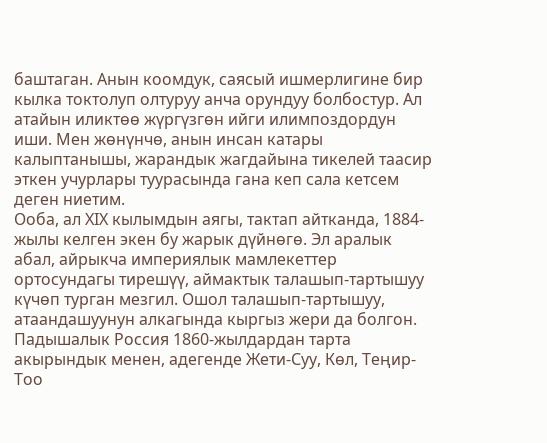баштаган. Анын коомдук, саясый ишмерлигине бир кылка токтолуп олтуруу анча орундуу болбостур. Ал атайын иликтөө жүргүзгөн ийги илимпоздордун иши. Мен жөнүнчө, анын инсан катары калыптанышы, жарандык жагдайына тикелей таасир эткен учурлары туурасында гана кеп сала кетсем деген ниетим.
Ооба, ал XIX кылымдын аягы, тактап айтканда, 1884-жылы келген экен бу жарык дүйнөгө. Эл аралык абал, айрыкча империялык мамлекеттер ортосундагы тирешүү, аймактык талашып-тартышуу күчөп турган мезгил. Ошол талашып-тартышуу, атаандашуунун алкагында кыргыз жери да болгон. Падышалык Россия 1860-жылдардан тарта акырындык менен, адегенде Жети-Суу, Көл, Теңир-Тоо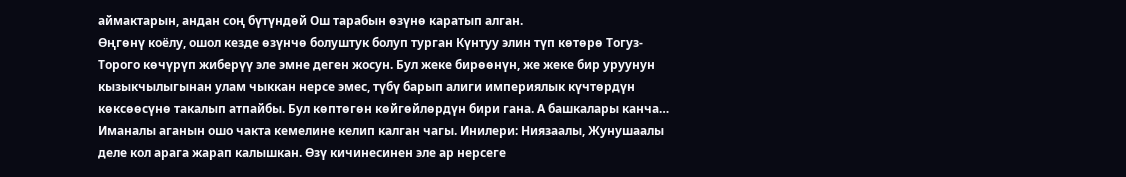аймактарын, андан соң бүтүндөй Ош тарабын өзүнө каратып алган.
Өңгөнү коёлу, ошол кезде өзүнчө болуштук болуп турган Күнтуу элин түп көтөрө Тогуз-Торого көчүрүп жиберүү эле эмне деген жосун. Бул жеке бирөөнүн, же жеке бир уруунун кызыкчылыгынан улам чыккан нерсе эмес, түбү барып алиги империялык күчтөрдүн көксөөсүнө такалып атпайбы. Бул көптөгөн көйгөйлөрдүн бири гана. А башкалары канча…
Иманалы аганын ошо чакта кемелине келип калган чагы. Инилери: Ниязаалы, Жунушаалы деле кол арага жарап калышкан. Өзү кичинесинен эле ар нерсеге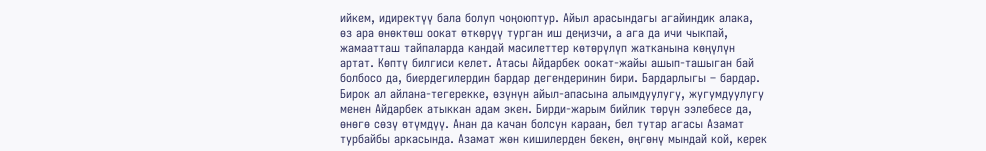ийкем, идиректүү бала болуп чоңоюптур. Айыл арасындагы агайиндик алака, өз ара өнөктөш оокат өткөрүү турган иш деңизчи, а ага да ичи чыкпай, жамаатташ тайпаларда кандай масилеттер көтөрүлүп жатканына көңүлүн артат. Көптү билгиси келет. Атасы Айдарбек оокат-жайы ашып-ташыган бай болбосо да, биердегилердин бардар дегендеринин бири. Бардарлыгы – бардар.
Бирок ал айлана-тегерекке, өзүнүн айыл-апасына алымдуулугу, жугумдуулугу менен Айдарбек атыккан адам экен. Бирди-жарым бийлик төрүн ээлебесе да, өнөгө сөзү өтүмдүү. Анан да качан болсун караан, бел тутар агасы Азамат турбайбы аркасында. Азамат жөн кишилерден бекен, өңгөнү мындай кой, керек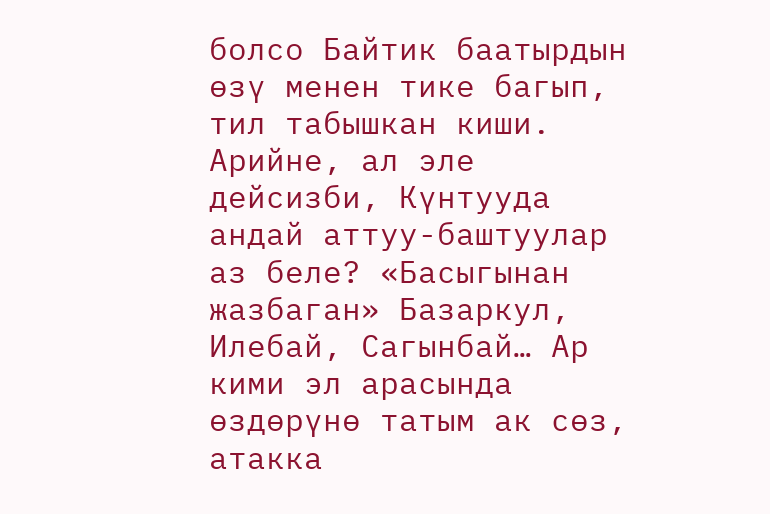болсо Байтик баатырдын өзү менен тике багып, тил табышкан киши. Арийне, ал эле дейсизби, Күнтууда андай аттуу-баштуулар аз беле? «Басыгынан жазбаган» Базаркул, Илебай, Сагынбай… Ар кими эл арасында өздөрүнө татым ак сөз, атакка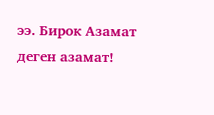ээ. Бирок Азамат деген азамат!